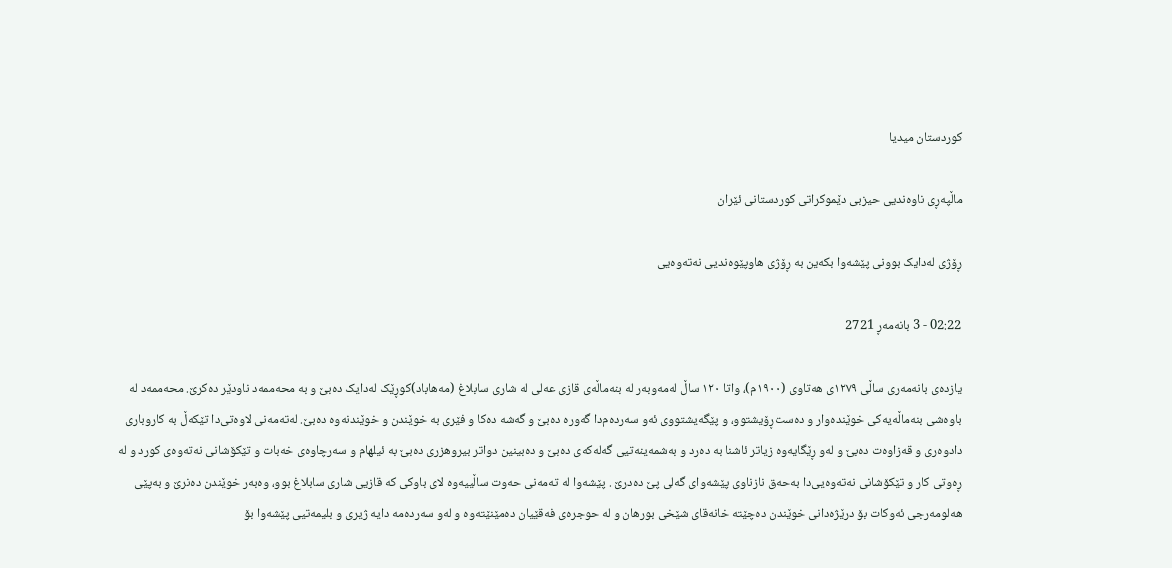کوردستان میدیا

ماڵپەڕی ناوەندیی حیزبی دێموکراتی کوردستانی ئێران

ڕۆژی لەدایک بوونی پێشەوا بکەین بە ڕۆژی هاوپێوەندیی نەتەوەیی

02:22 - 3 بانەمەڕ 2721

یازدەی بانەمەری ساڵی ١٢٧٩ی هەتاوی (١٩٠٠م)، واتا ١٢٠ ساڵ لەمەوبەر لە بنەماڵەی قازی عەلی لە شاری سابلاغ (مەهاباد)کوڕێک لەدایک دەبێ و بە محەممەد ناودێر دەکرێ. محەممەد لە باوەشی بنەماڵەیەکی خوێندەوار و دەست‌ڕۆیشتوو، و پێگەیشتووی ئەو سەردەم‌دا گەورە دەبێ و گەشە دەکا و فێری بە خوێندن و خوێندنەوە دەبێ. لەتەمەنی لاوەتی‌دا تێکەڵ بە کاروباری دادوەری و قەزاوەت دەبێ و لەو ڕێگایەوە زیاتر ئاشنا بە دەرد و بەشمەینەتیی گەلەکەی دەبێ و دەبینین دواتر بیروهزری دەبێ بە ئیلهام و سەرچاوەی خەبات و تێکۆشانی نەتەوەی کورد و لە ڕەوتی کار و تێکۆشانی نەتەوەیی‌دا بەحەق نازناوی پێشەوای گەلی پێ دەدرێ . پێشەوا لە تەمەنی حەوت ساڵییەوە لای باوکی کە قازیی شاری سابلاغ بوو، وەبەر خوێندن دەنرێ و بەپێی هەلومەرجی ئەوکات بۆ درێژەدانی خوێندن دەچێتە خانەقای شێخی بورهان و لە حوجرەی فەقێیان دەمێنێتەوە و لەو سەردەمە دایە ژیری و بلیمەتیی پێشەوا بۆ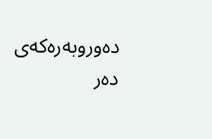دەوروبەرەکەی دەر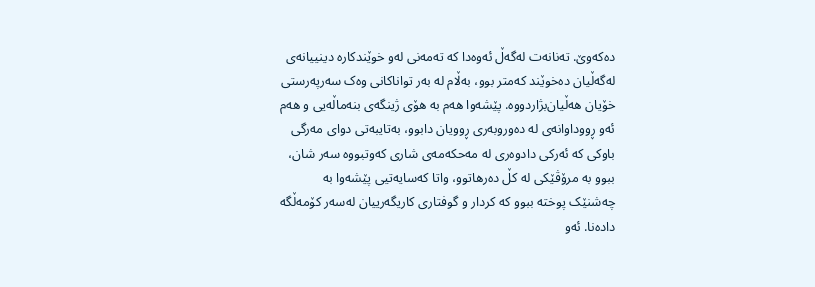دەکەوێ. تەنانەت لەگەڵ ئەوەدا کە تەمەنی لەو خوێندکارە دینییانەی لەگەڵیان دەخوێند کەمتر بوو، بەڵام لە بەر تواناکانی وەک سەرپەرستی خۆیان هەڵیان‌بژاردووە. پێشەوا هەم بە هۆی ژینگەی بنەماڵەیی و هەم ئەو ڕووداوانەی لە دەوروبەری ڕوویان دابوو، بەتایبەتی دوای مەرگی باوکی کە ئەرکی دادوەری لە مەحکەمەی شاری کەوتبووە سەر شان، ببوو بە مرۆڤێکی لە کڵ دەرهاتوو، واتا کەسایەتیی پێشەوا بە چەشنێک پوختە ببوو کە کردار و گوفتاری کاریگەرییان لەسەر کۆمەڵگە دادەنا. ئەو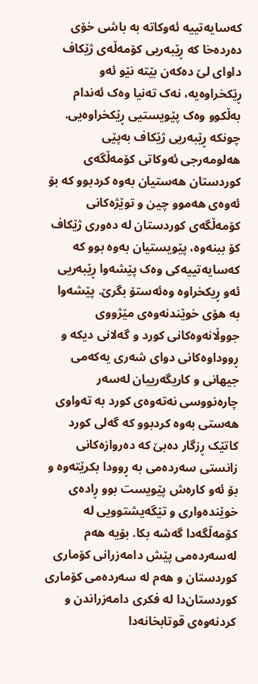کەسایەتییە ئەوکاتە بە باشی خۆی دەردەخا کە ڕێبەریی کۆمەڵەی ژێکاف داوای لێ دەکەن بێتە نێو ئەو ڕێکخراوەیە، نەک تەنیا وەک ئەندام بەڵکوو وەک پێویستیی ڕێکخراوەیی. چونکە ڕێبەریی ژێکاف بەپێی هەلومەرجی ئەوکاتی کۆمەڵگەی کوردستان هەستیان بەوە کردبوو کە بۆ ئەوەی هەموو چین و توێژەکانی کۆمەڵگەی کوردستان لە دەوری ژێکاف کۆ ببنەوە، پێویستیان بەوە بوو کە کەسایەتییەکی وەک پێشەوا ڕێبەریی ئەو ڕیکخراوە وەئەستۆ بگرێ. پێشەوا بە هۆی خوێندنەوەی مێژووی جووڵانەوەکانی کورد و گەلانی دیکە و ڕووداوەکانی دوای شەری یەکەمی جیهانی و کاریگەرییان لەسەر چارەنووسی نەتەوەی کورد بە تەواوی هەستی بەوە کردبوو کە گەلی کورد کاتێک ڕزگار دەبێ کە دەروازەکانی زانستی سەردەمی بە ڕوودا بکرێتەوە و بۆ ئەو کارەش پێویست بوو ڕادەی خوێندەواری و تێگەیشتوویی لە کۆمەڵگەدا گەشە بکا. بۆیە هەم لەسەردەمی پێش دامەزرانی کۆماری کوردستان و هەم لە سەردەمی کۆماری کوردستان‌دا لە فکری دامەزراندن و کردنەوەی قوتابخانەدا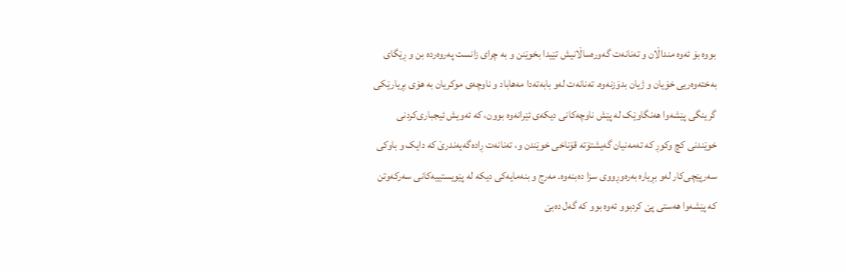بووە بۆ ئەوە منداڵان و تەنانەت گەورەساڵانیش تێیدا بخوێنن و بە چرای زانست پەروەردە بن و ڕێگای بەختەوەریی خۆیان و ژیان بدۆزنەوە. تەنانەت لەو بابەتەدا مەهاباد و ناوچەی موکریان بە هۆی بڕیارێکی گرینگی پێشەوا هەنگاوێک لە پێش ناوچەکانی دیکەی ئێرانەوە بوون، کە ئەویش ئیجباری‌کردنی خوێندنی کچ وکوڕ کە تەمەنیان گەیشتۆتە قۆناخی خوێندن و، تەنانەت ڕادەگەیەندرێ کە دایک و باوکی سەرپێچی‌کار لەو بڕیارە بەرەوڕووی سزا دەبنەوە. مەرج و بنەمایەکی دیکە لە پێویستییەکانی سەرکەوتن کە پێشەوا هەستی پێ کردبوو ئەوە بوو کە گەل دەبێ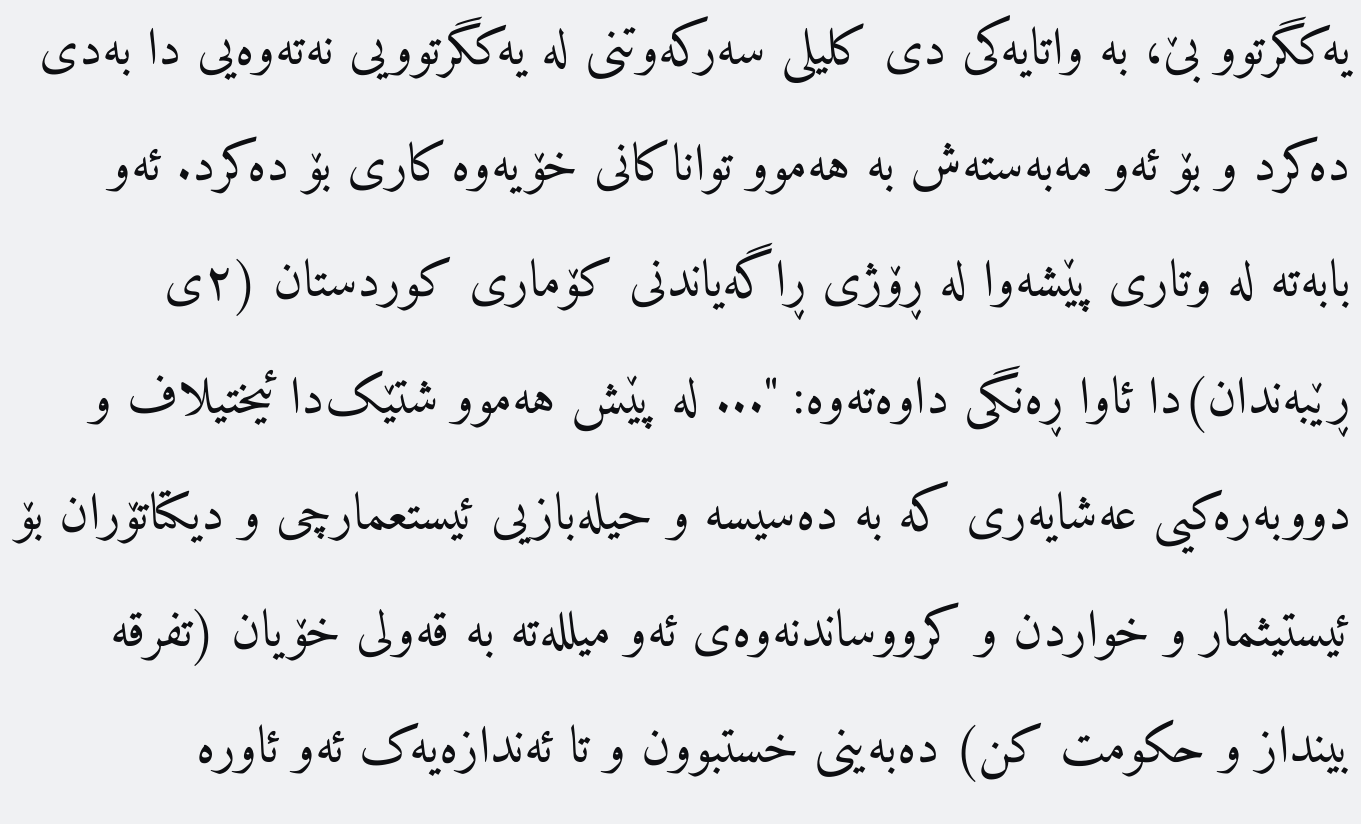یەکگرتوو بێ، بە واتایەکی دی کلیلی سەرکەوتنی لە یەکگرتوویی نەتەوەیی دا بەدی دەکرد و بۆ ئەو مەبەستەش بە هەموو تواناکانی خۆیەوە کاری بۆ دەکرد. ئەو بابەتە لە وتاری پێشەوا لە ڕۆژی ڕاگەیاندنی کۆماری کوردستان (٢ی ڕێبەندان)دا ئاوا ڕەنگی داوەتەوە: "... لە پێش هەموو شتێک‌دا ئیختیلاف و دووبەرەکیی عەشایەری کە بە دەسیسە و حیلەبازیی ئیستعمارچی و دیکتاتۆران بۆ ئیستیثمار و خواردن و کرووساندنەوەی ئەو میللەتە بە قەولی خۆیان (تفرقە بینداز و حکومت کن) دەبەینی خستبوون و تا ئەندازەیەک ئەو ئاورە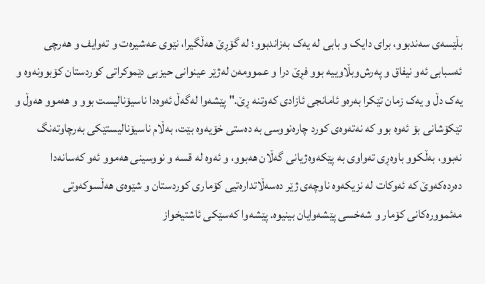بڵێسەی سەندبوو، برای دایک و بابی لە یەک بەزاندبوو؛ لە گۆڕێ هەڵگیرا، نێوی عەشیرەت و تەوایف و هەرچی ئەسبابی ئەو نیفاق و پەرش‌وبڵاوییە بوو فڕێ درا و عموومەن لەژێر عینوانی حیزبی دێموکراتی کوردستان کۆبوونەوە و یەک دڵ و یەک زمان تێکرا بەرەو ئامانجی ئازادی کەوتنە ڕێ." پێشەوا لەگەڵ ئەوەدا ناسیۆنالیست بوو و هەموو هەوڵ و تێکۆشانی بۆ ئەوە بوو کە نەتەوەی کورد چارەنووسی بە دەستی خۆیەوە بێت، بەڵام ناسیۆنالیستێکی بەرچاوتەنگ نەبوو، بەڵکوو باوەڕی تەواوی بە پێکەوەژیانی گەڵان هەبوو، و ئەوە لە قسە و نووسینی هەموو ئەو کەسانەدا دەردەکەوێ کە ئەوکات لە نزیکەوە ناوچەی ژێر دەسەڵاتدارەتیی کۆماری کوردستان و شێوەی هەڵسوکەوتی مەئموورەکانی کۆمار و شەخسی پێشەوایان بینیوە. پێشەوا کەسێکی ئاشتیخواز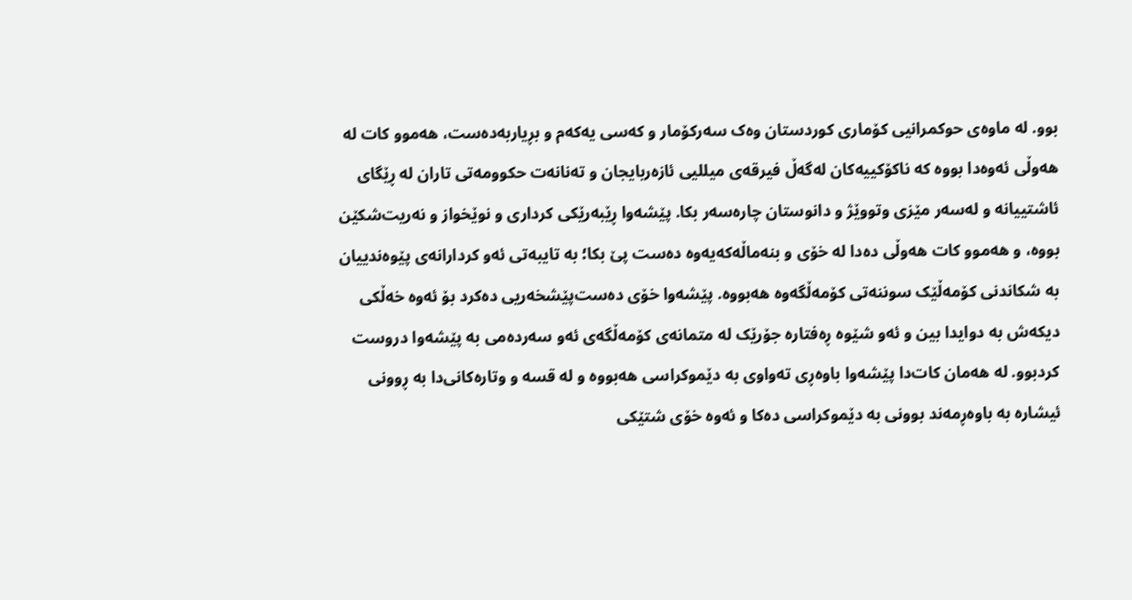بوو. لە ماوەی حوکمرانیی کۆماری کوردستان وەک سەرکۆمار و کەسی یەکەم و بڕیاربەدەست، هەموو کات لە هەوڵی ئەوەدا بووە کە ناکۆکییەکان لەگەڵ فیرقەی میللیی ئازەربایجان و تەنانەت حکوومەتی تاران لە ڕێگای ئاشتییانە و لەسەر مێزی وتووێژ و دانوستان چارەسەر بکا. پێشەوا ڕێبەرێکی کرداری و نوێخواز و نەریت‌شکێن بووە، و هەموو کات هەوڵی دەدا لە خۆی و بنەماڵەکەیەوە دەست پێ بکا؛ بە تایبەتی ئەو کردارانەی پێوەندییان بە شکاندنی کۆمەڵێک سوننەتی کۆمەڵگەوە هەبووە. پێشەوا خۆی دەست‌پێشخەریی دەکرد بۆ ئەوە خەڵکی دیکەش بە دوایدا بین و ئەو شێوە ڕەفتارە جۆرێک لە متمانەی کۆمەڵگەی ئەو سەردەمی بە پێشەوا دروست کردبوو. لە هەمان کات‌دا پێشەوا باوەڕی تەواوی بە دێموکراسی هەبووە و لە قسە و وتارەکانی‌دا بە ڕوونی ئیشارە بە باوەڕمەند بوونی بە دێموکراسی دەکا و ئەوە خۆی شتێکی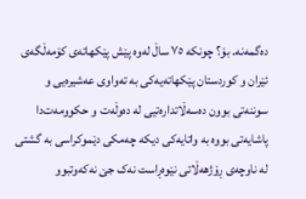دەگمەنە. بۆ؟ چونکە ٧٥ ساڵ لەوە پێش پێکهاتەی کۆمەڵگەی ئێران و کوردستان پێکهاتەیەکی بە تەواوی عەشیرەیی و سوننەتی بوون دەسەڵاتدارەتیی لە دەوڵەت و حکوومەت‌دا پاشایەتی بووە بە واتایەکی دیکە چەمکی دێموکراسی بە گشتی لە ناوچەی ڕۆژهەڵاتی نێوەڕاست نەک جێ نەکەوتبوو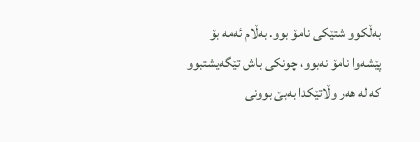بەڵکوو شتێکی نامۆ بوو. بەڵام ئەمە بۆ پێشەوا نامۆ نەبوو، چونکی باش تێگەیشتبوو کە لە هەر وڵاتێکدا بەبێ بوونی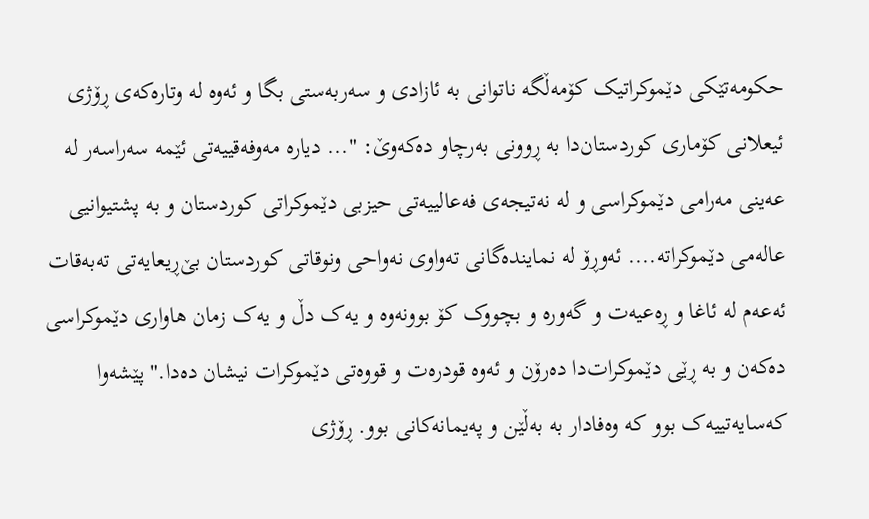حکومەتێکی دێموکراتیک کۆمەڵگە ناتوانی بە ئازادی و سەربەستی بگا و ئەوە لە وتارەکەی ڕۆژی ئیعلانی کۆماری کوردستان‌دا بە ڕوونی بەرچاو دەکەوێ: "... دیارە مەوفەقییەتی ئێمە سەراسەر لە عەینی مەرامی دێموکراسی و لە نەتیجەی فەعالییەتی حیزبی دێموکراتی کوردستان و بە پشتیوانیی عالەمی دێموکراتە.... ئەوڕۆ لە نمایندەگانی تەواوی نەواحی ونوقاتی کوردستان بێ‌ڕیعایەتی تەبەقات ئەعەم لە ئاغا و ڕەعیەت و گەورە و بچووک کۆ بوونەوە و یەک دڵ و یەک زمان هاواری دێموکراسی دەکەن و بە ڕێی دێموکرات‌دا دەرۆن و ئەوە قودرەت و قووەتی دێموکرات نیشان دەدا." پێشەوا کەسایەتییەک بوو کە وەفادار بە بەڵێن و پەیمانەکانی بوو. ڕۆژی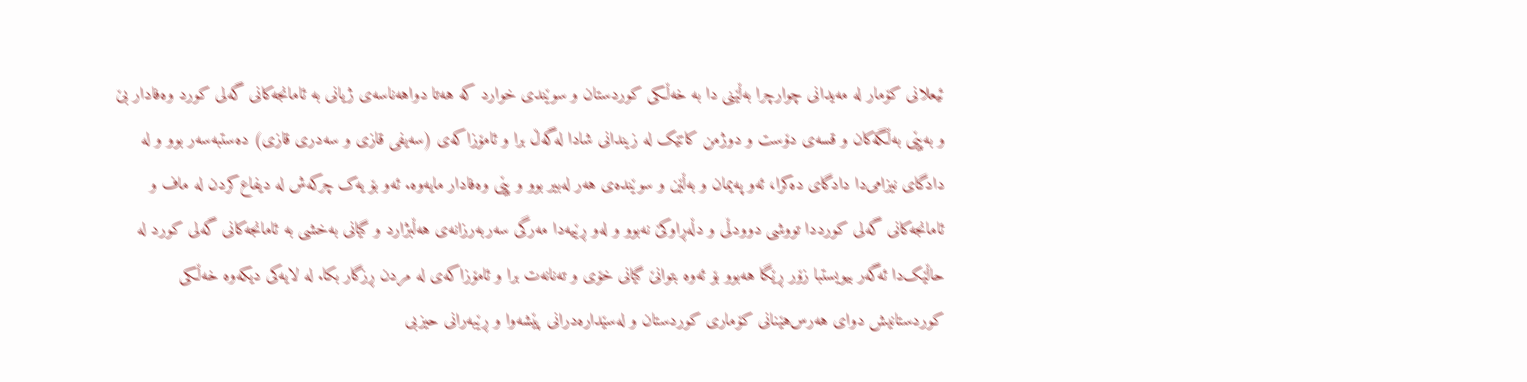ئیعلانی کۆمار لە مەیدانی چوارچرا بەڵێنی دا بە خەڵکی کوردستان و سوێندی خوارد کە هەتا دواهەناسەی ژیانی بە ئامانجەکانی گەلی کورد وەفادار بێ و بەپێی بەڵگەکان و قسەی دۆست و دوژمن کاتێک لە زیندانی شادا لەگەڵ برا و ئامۆزاکەی (سەیفی قازی و سەدری قازی) دەستبەسەر بوو و لە دادگای نیزامی‌دا دادگای دەکرا، ئەو پەیمان و بەڵێن و سوێندەی هەر لەبیر بوو و پێی وەفادار مایەوە. ئەو بۆ یەک چرکەش لە دیفاع‌کردن لە ماف و ئامانجەکانی گەلی کورددا تووشی دوودڵی و دڵەڕاوکێ نەبوو و لەو ڕێیەدا مەرگی سەربەرزانەی هەڵبژارد و گیانی بەخشی بە ئامانجەکانی گەلی کورد لە حاڵێک‌دا ئەگەر بیویستبا زۆر ڕێگا هەبوو بۆ ئەوە بتوانێ گیانی خۆی و تەنانەت برا و ئامۆزاکەی لە مردن ڕزگار بکا. لە لایەکی دیکەوە خەڵکی کوردستانیش دوای هەرس‌هێنانی کۆماری کوردستان و لەسێدارەدرانی پێشەوا و ڕێبەرانی حیزبی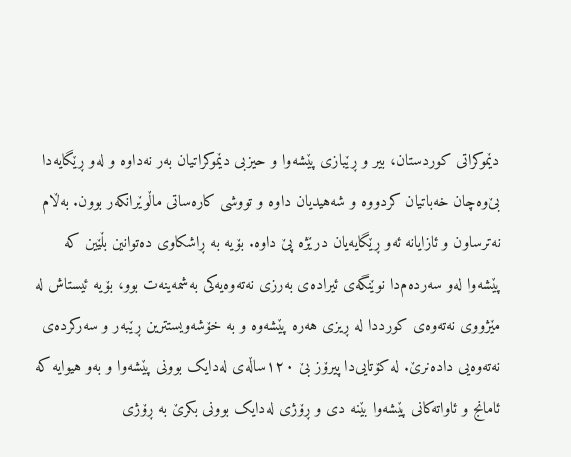دێموکراتی کوردستان، بیر و ڕێبازی پێشەوا و حیزبی دێموکراتیان بەر نەداوە و لەو ڕێگایەدا بێ‌وەچان خەباتیان کردووە و شەهیدیان داوە و تووشی کارەساتی ماڵوێرانکەر بوون. بەڵام نەترساون و ئازایانە ئەو ڕێگایەیان درێژە پێ داوە. بۆیە بە ڕاشکاوی دەتوانین بڵێین کە پێشەوا لەو سەردەم‌دا نوێنگەی ئیرادەی بەرزی نەتەوەیەکی بەشمەینەت بوو، بۆیە ئیستاش لە مێژووی نەتەوەی کورددا لە ڕیزی هەرە پێشەوە و بە خۆشەویستترین ڕێبەر و سەرکردەی نەتەوەیی دادەنرێ. لە کۆتایی‌دا پیرۆز بێ ١٢٠ساڵەی لەدایک بوونی پێشەوا و بەو هیوایە کە ئامانج و ئاواتەکانی پێشەوا بێنە دی و ڕۆژی لەدایک بوونی بکرێ بە ڕۆژی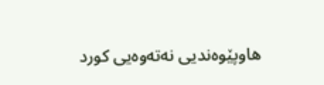هاوپێوەندیی نەتەوەیی کورد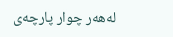لەهەر چوار پارچەی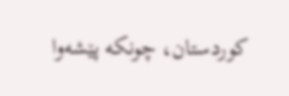کوردستان، چونکە پێشەوا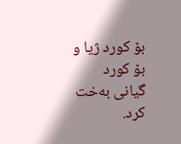بۆ کورد ژیا و بۆ کورد گیانی بەخت کرد.